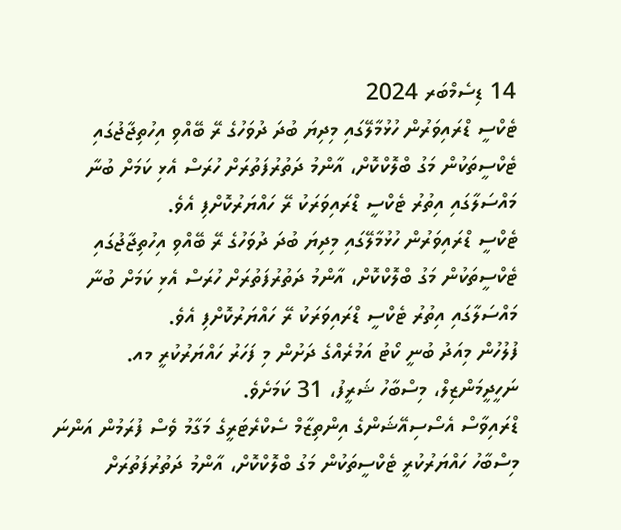14 ޑިސެމްބަރ 2024
ޓެކްސީ ޑްރައިވަރުން ހުޅުމާލޭގައި މިދިޔަ ބުދަ ދުވަހުގެ ރޭ ބޭއްވި އިހުތިޖާޖުގައި ޓެކްސީތަކުން މަގު ބްލޮކްކޮށް، އާންމު ދަތުރުފަތުރަށް ހުރަސް އެޅި ކަމަށް ބުނާ މައްސަލާގައި އިތުރު ޓެކްސީ ޑްރައިވަރަކު ރޭ ހައްޔަރުކޮށްފި އެވެ.
ޓެކްސީ ޑްރައިވަރުން ހުޅުމާލޭގައި މިދިޔަ ބުދަ ދުވަހުގެ ރޭ ބޭއްވި އިހުތިޖާޖުގައި ޓެކްސީތަކުން މަގު ބްލޮކްކޮށް، އާންމު ދަތުރުފަތުރަށް ހުރަސް އެޅި ކަމަށް ބުނާ މައްސަލާގައި އިތުރު ޓެކްސީ ޑްރައިވަރަކު ރޭ ހައްޔަރުކޮށްފި އެވެ.
ފުލުހުން މިއަދު ބުނީ ކޯޓު އަމުރެއްގެ ދަށުން މި ފަހަރު ހައްޔަރުކުރީ މއ. ނަހީދީމަންޒިލް، މިސްބާހު ޝަރީފު، 31 ކަމަށެވެ.
ޑްރައިވާސް އެސޯސިއޭޝަންގެ އިންތިޒާމް ސެކްރެޓަރީގެ މަގާމު ވެސް ފުރަމުން އަންނަ މިސްބާހު ހައްޔަރުކުރީ ޓެކްސީތަކުން މަގު ބްލޮކްކޮށް، އާންމު ދަތުރުފަތުރަށް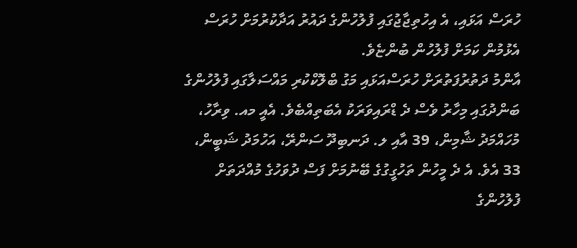ހުރަސް އަޅައި، އެ އިހުތިޖާޖުގައި ފުލުހުންގެ ދައުރު އަދާކުރުމަށް ހުރަސް އެޅުމުން ކަމަށް ފުލުހުން ބުންޏެވެ.
އާންމު ދަތުރުފަތުރަށް ހުރަސްއަޅައި މަގު ބްލޮކްކުރި މައްސަލާގައި ފުލުހުންގެ ބަންދުގައި މިހާރު ވެސް ދެ ޑްރައިވަރަކު އެބަތިއްބެވެ. އެއީ މއ. ވިރާހު، މުހައްމަދު ޝާމިން، 39 އާއި ލ. ދަނބިދޫ ސަންރޭ، އަހުމަދު ޝަބީން، 33 އެވެ. އެ ދެ މީހުން ތަހުގީގުގެ ބޭނުމަށް ފަސް ދުވަހުގެ މުއްދަތަށް ފުލުހުންގެ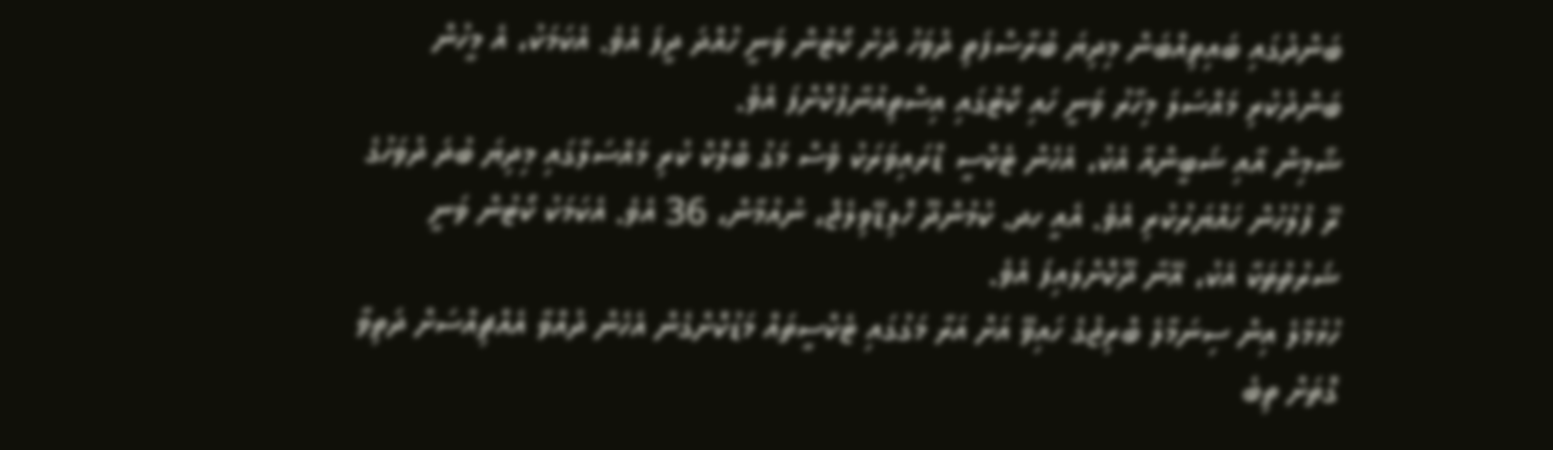ބަންދުގައި ބައިތިއްބަން މިދިޔަ ބުރާސްފަތި ދުވަހު ދަށު ކޯޓުން ވަނީ ހުއްދަ ދީފަ އެވެ. އެކަމަކު، އެ މީހުން ބަންދުކުރި މައްސަލަ މިހާރު ވަނީ ހައި ކޯޓުގައި އިސްތިއުނާފުކޮށްފަ އެވެ.
ޝާމިން އާއި ޝަބީންއާ އެކު، އެހެން ޓެކްސީ ޑްރައިވަރަކު ވެސް މަގު ބްލޮކް ކުރި މައްސަލާގައި މިދިޔަ ބުދަ ދުވަހުގެ ރޭ ފުލުހުން ހައްޔަރުކުރި އެވެ. އެއީ ހދ. ކުމުންދޫ ހޮލިޑޭވިލެޖް، ނުއުމާން، 36 އެވެ. އެކަމަކު ކޯޓުން ވަނީ ޝަރުތުތަކާ އެކު، އޭނާ ދޫކޮށްލައިފަ އެވެ.
ހުޅުމާލެ އިން ސިނަމާލެ ބްރިޖުގެ ހައިވޭ އަށް އަރާ މަގުގައި ޓެކްސީތައް މަޑުކޮށްގެން އެހެން ދުއްވާ އެއްޗިއްސަށް ދަތިވާ ގޮތަށް ތިބެ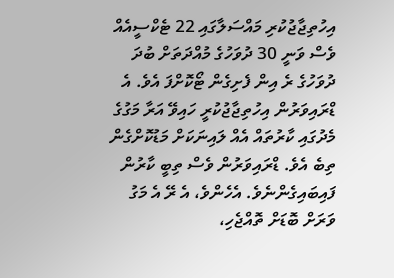އިހުތިޖާޖުކުރި މައްސަލާގައި 22 ޓެކްސީއެއް ވެސް ވަނީ 30 ދުވަހުގެ މުއްދަތަށް ބުދަ ދުވަހުގެ ރެ އިން ފެށިގެން ޓޯކޮށްފަ އެވެ. އެ ޑްރައިވަރުން އިހުތިޖާޖުކުރީ ހައިވޭ އަރާ މަގުގެ މެދުގައި ކާރުތައް އެއް ލައިނަކަށް މަޑުކޮށްގެން ތިބެ އެވެ. ޑްރައިވަރުން ވެސް ތިބީ ކާރުން ފައިބައިގެންނެވެ. އެހެންވެ، އެ ރޭ އެ މަގު ވަރަށް ބޮޑަށް ތޮއްޖެހި،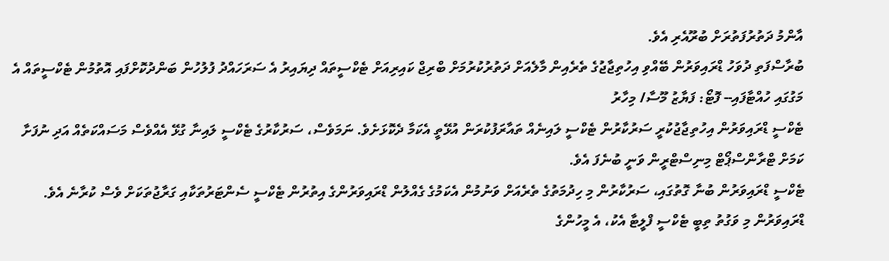އާންމު ދަތުރުފަތުރަށް ބުރޫއެރި އެވެ.
ބުރާސްފަތި ދުވަހު ޑްރައިވަރުން ބޭއްވި އިހުތިޖާޖުގެ ތެރެއިން މާލެއަށް ދަތުރުކުރުމަށް ބްރިޖް ކައިރިއަށް ޓެކްސީތައް ދިޔައިރު އެ ސަރަހައްދު ފުލުހުން ބަންދުކޮށްފައި އޮތުމުން ޓެކްސީތައް އެ މަގުގައި ހުއްޓާފައި-- ފޮޓޯ: ފަޔާޒު މޫސާ/ މިހާރު
ޓެކްސީ ޑްރައިވަރުން އިހުތިޖާޖުކުރީ ސަރުކާރުން ޓެކްސީ ލައިނެއް ތައާރަފުކުރަން އުޅޭތީ އެކަމާ ދެކޮޅަށެވެ. ނަމަވެސް، ސަރުކާރުގެ ޓެކްސީ ލައިނާ ގުޅޭ އެއްވެސް މަސައްކަތެއް އަދި ނުފަށާ ކަމަށް ޓްރާންސްޕޯޓް މިނިސްޓްރީން ވަނީ ބުނެފަ އެވެ.
ޓެކްސީ ޑްރައިވަރުން ބުނާ ގޮތުގައި، ސަރުކާރުން މި ހިދުމަތުގެ ތެރެއަށް ވަނުމުން އެކަމުގެ ގެއްލުން ޑްރައިވަރުންގެ އިތުރުން ޓެކްސީ ސެންޓަރުތަކާއި ގަރާޖުތަކަށް ވެސް ކުރާނެ އެވެ. ޑްރައިވަރުން މި ވަގުތު ތިބީ ޓެކްސީ ފްލީޓާ އެކު، އެ މީހުންގެ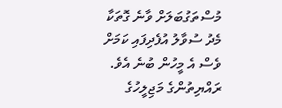މުސްތަގުބަލަށް ވާނެ ގޮތަކާ މެދު ސުވާލު އުފެދިފައި ކަމަށް ވެސް އެ މީހުން ބުނެ އެވެ.
ރައްޔިތުންގެ މަޖިލީހުގެ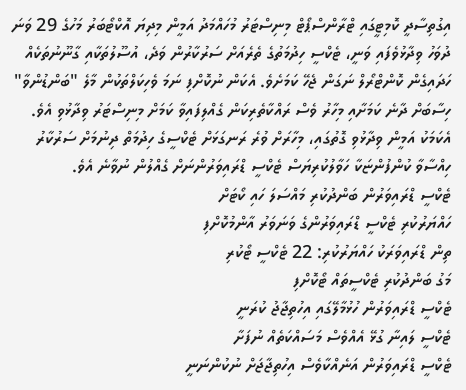އިގުތިސާދީ ކޮމިޓީގައި ޓްރާންސްޕޯޓް މިނިސްޓަރު މުހައްމަދު އަމީން މިދިޔަ އޮކްޓޯބަރު މަހުގެ 29 ވަނަ ދުވަހު ވިދާޅުވެފައި ވަނީ، ޓެކްސީ ހިދުމަތުގެ ތެރެއަށް ސަރުކާރުން ވަދެ، އުސޫލުތަކާއި ގާނޫނުތަކެއް ހަދައިގެން ކޮންޓްރޯލް ނަގަން ޖެހޭ ކަމަށެވެ. އެކަން ނުކޮށްފި ނަމަ ވެހިކަލްތަކުން މާލެ "ބަންޑުންވާ" ހިސާބަށް ދާނެ ކަމަށާއި މިހާރު ވެސް ރައްކާތެރިކަން ގެއްލިފައިވާ ކަމަށް މިނިސްޓަރު ވިދާޅުވި އެވެ.
އެކަމަކު އަމީން ވިދާޅުވި ގޮތުގައި، މިހާރަށް ވުރެ ރަނގަޅަށް ޓެކްސީގެ ހިދުމަތް ދިނުމަށް ސަރުކާރު ހިއްސާވާ ކުންފުންޏަކާ ހަވާލުކުރިޔަސް ޓެކްސީ ޑްރައިވަރުންނަށް ގެއްލުން ނުވާނެ އެވެ.
ޓެކްސީ ޑްރައިވަރުން ބަންދުކުރި މައްސަލަ ހައި ކޯޓަށް
ހައްޔަރުކުރި ޓެކްސީ ޑްރައިވަރުންގެ ވަނަވަރު އާންމުކޮށްފި
ތިން ޑްރައިވަރަކު ހައްޔަރުކުރި: 22 ޓެކްސީ ޓޯކުރި
މަގު ބަންދުކުރި ޓެކްސީތައް ޓޯކޮށްފި
ޓެކްސީ ޑްރައިވަރުން ހުޅުމާލޭގައި އިހުތިޖާޖު ކުރަނީ
ޓެކްސީ ލައިނާ ގުޅޭ އެއްވެސް މަސައްކަތެއް ނުފަށާ
ޓެކްސީ ޑްރައިވަރުން އަނެއްކާވެސް އިހުތިޖާޖަށް ނުކުންނަނީ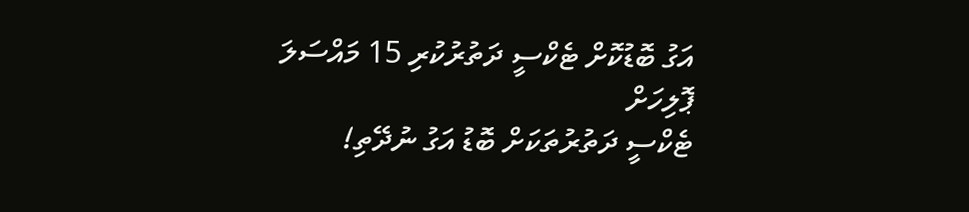އަގު ބޮޑުކޮށް ޓެކްސީ ދަތުރުކުރި 15 މައްސަލަ ޕޮލިހަށް
ޓެކްސީ ދަތުރުތަކަށް ބޮޑު އަގު ނުދޭތި!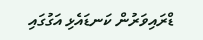ޑްރައިވަރުން ކަނޑައެޅި އަގުގައި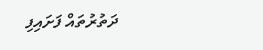ދަތުރުތައް ފަށައިފި